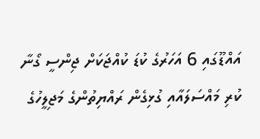އައްޑޫގައި 6 އަހަރުގެ ކުޑަ ކުއްޖަކަށް ޖިންސީ ގޯނާ ކުރި މައްސަލައާއި ގުޅިގެން ރައްޔިތުންގެ މަޖިލީހުގެ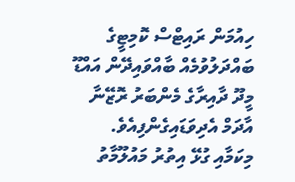ހިއުމަން ރައިޓްސް ކޮމިޓީގެ ބައްދަލުވުމެއް ބާއްވައިދޭން އައްޑޫ މީދޫ ދާއިރާގެ މެންބަރު ރޮޒޭނާ އާދަމް އެދިވަޑައިގެންފިއެވެ.
މިކަމާއި ގުޅޭ އިތުރު މައުލޫމާތު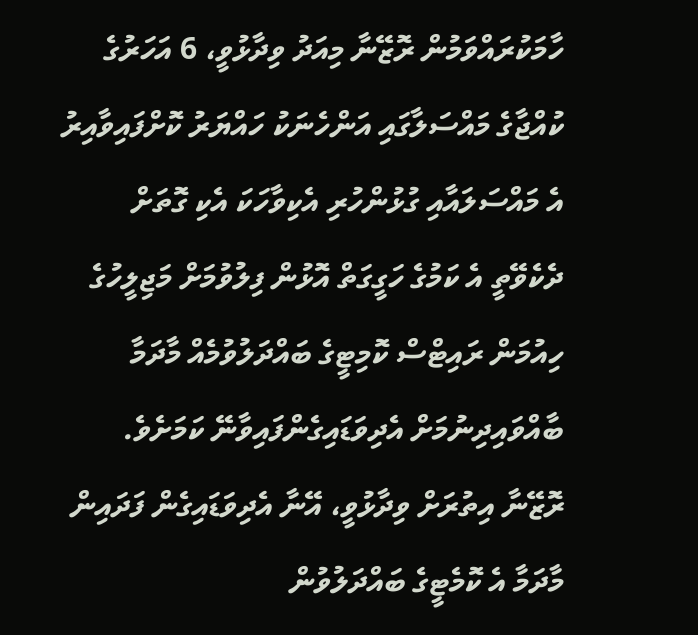ހާމަކުރައްވަމުން ރޮޒޭނާ މިއަދު ވިދާޅުވީ، 6 އަހަރުގެ ކުއްޖާގެ މައްސަލާގައި އަންހެނަކު ހައްޔަރު ކޮށްފައިވާއިރު އެ މައްސަލައާއި ގުޅުންހުރި އެކިވާހަކަ އެކި ގޮތަށް ދެކެވޭތީ އެ ކަމުގެ ހަގީގަތް އޮޅުން ފިލުވުމަށް މަޖިލީހުގެ ހިއުމަން ރައިޓްސް ކޮމިޓީގެ ބައްދަލުވުމެއް މާދަމާ ބާއްވައިދިނުމަށް އެދިވަޑައިގެންފައިވާނޭ ކަމަށެވެ.
ރޮޒޭނާ އިތުރަށް ވިދާޅުވީ، އޭނާ އެދިވަޑައިގެން ފަދައިން މާދަމާ އެ ކޮމެޓީގެ ބައްދަލުވުން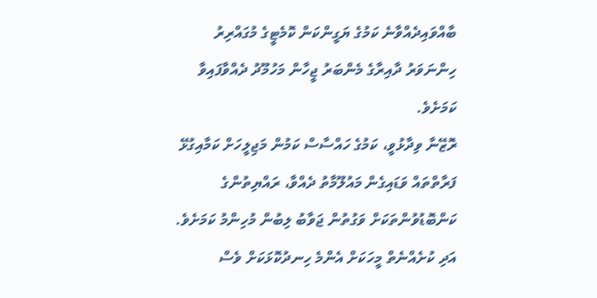ބާއްވައިދެއްވާނެ ކަމުގެ ޔަގީންކަން ކޮމެޓީގެ މުގައްރިރު ހިންނަވަރު ދާއިރާގެ މެންބަރު ޖީހާން މަހުމޫދު ދެއްވާފައިވާ ކަމަށެވެ.
ރޮޒޭނާ ވިދާޅުވީ، ކަމުގެ ހައްސާސް ކަމުން މަޖިލީހަށް ކަމާއިގުޅޭ ފަރާތްތައް ވަޑައިގެން މައުލޫމާތު ދެއްވާ، ރައްޔިތުންގެ ކަންބޮޑުވުންތަކަށް ވަގުތުން ޖަވާބު ލިބުން މުހިންމު ކަމަށެވެ. އަދި ކުށެއްނެތް މީހަކަށް އެންމެ ހިނދުކޮޅަކަށް ވެސް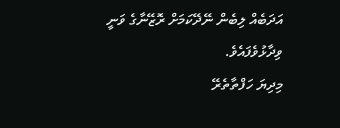އަދަބެއް ލިބެން ނޭދޭކަމަށް ރޮޒޭނާގެ ވަނީ ވިދާޅުވެފައެވެ.
މިދިޔަ ހަފްތާތެރޭ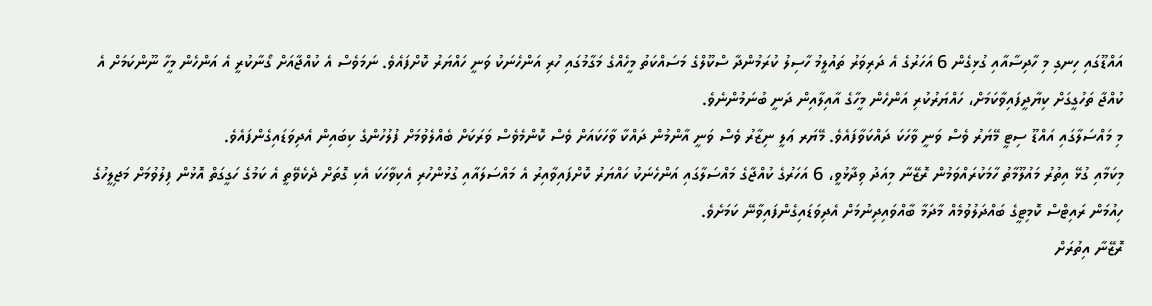އައްޑޫގައި ހިނގި މި ހާދިސާއާއި ގުޅިގެން 6 އަހަރުގެ އެ ދަރިވަރު ތައުލީމު ހާސިލު ކުރަމުންދާ ސްކޫލްގެ މަސައްކަތު މީހެއްގެ މަގާމުގައި ހުރި އަންހެނަކު ވަނީ ހައްޔަރު ކޮށްފައެވެ. ނަމަވެސް އެ ކުއްޖާއަށް ގޯނާކުރީ އެ އަންހެން މީހާ ނޫންކަމަށް އެ ކުއްޖާ ތަހުގީގަށް ކިޔާދީފައިވާކަމަށް، ހައްޔަރުކުރި އަންހެން މީހާގެ އާއިލާއިން ދަނީ ބުނަމުންނެވެ.
މި މައްސަލާގައި އައްޑޫ ސިޓީ މޭޔަރު ވެސް ވަނީ ވާހަކަ ދައްކަވާފައެވެ. މޭޔަރ ޢަލީ ނިޒާރު ވެސް ވަނީ އާންމުން ދައްކާ ވާހަކައަށް ވެސް ކޮންމެވެސް ވަރަކަށް ބެއްލެވުމަށް ފުލުހުންގެ ކިބައިން އެދިވަޑައިގެންފައެވެ.
މިކަމާއި ގުޅޭ އިތުރު މައުލޫމާތު ހާމަކުރައްވަމުން ރޮޒޭނާ މިއަދު ވިދާޅުވީ، 6 އަހަރުގެ ކުއްޖާގެ މައްސަލާގައި އަންހެނަކު ހައްޔަރު ކޮށްފައިވާއިރު އެ މައްސަލައާއި ގުޅުންހުރި އެކިވާހަކަ އެކި ގޮތަށް ދެކެވޭތީ އެ ކަމުގެ ހަގީގަތް އޮޅުން ފިލުވުމަށް މަޖިލީހުގެ ހިއުމަން ރައިޓްސް ކޮމިޓީގެ ބައްދަލުވުމެއް މާދަމާ ބާއްވައިދިނުމަށް އެދިވަޑައިގެންފައިވާނޭ ކަމަށެވެ.
ރޮޒޭނާ އިތުރަށް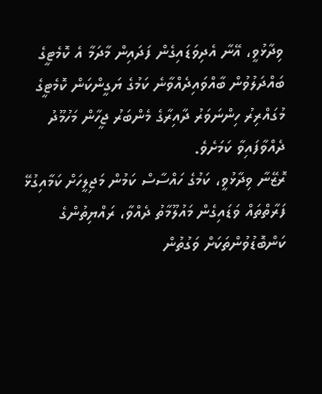ވިދާޅުވީ، އޭނާ އެދިވަޑައިގެން ފަދައިން މާދަމާ އެ ކޮމެޓީގެ ބައްދަލުވުން ބާއްވައިދެއްވާނެ ކަމުގެ ޔަގީންކަން ކޮމެޓީގެ މުގައްރިރު ހިންނަވަރު ދާއިރާގެ މެންބަރު ޖީހާން މަހުމޫދު ދެއްވާފައިވާ ކަމަށެވެ.
ރޮޒޭނާ ވިދާޅުވީ، ކަމުގެ ހައްސާސް ކަމުން މަޖިލީހަށް ކަމާއިގުޅޭ ފަރާތްތައް ވަޑައިގެން މައުލޫމާތު ދެއްވާ، ރައްޔިތުންގެ ކަންބޮޑުވުންތަކަށް ވަގުތުން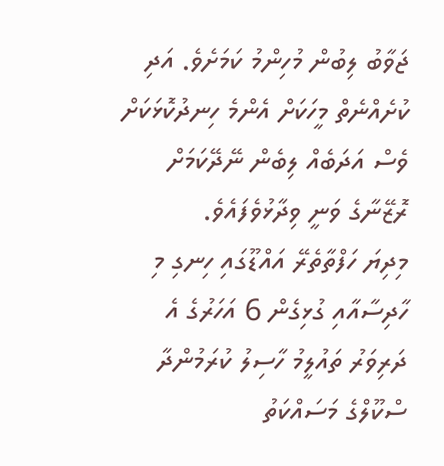ޖަވާބު ލިބުން މުހިންމު ކަމަށެވެ. އަދި ކުށެއްނެތް މީހަކަށް އެންމެ ހިނދުކޮޅަކަށް ވެސް އަދަބެއް ލިބެން ނޭދޭކަމަށް ރޮޒޭނާގެ ވަނީ ވިދާޅުވެފައެވެ.
މިދިޔަ ހަފްތާތެރޭ އައްޑޫގައި ހިނގި މި ހާދިސާއާއި ގުޅިގެން 6 އަހަރުގެ އެ ދަރިވަރު ތައުލީމު ހާސިލު ކުރަމުންދާ ސްކޫލްގެ މަސައްކަތު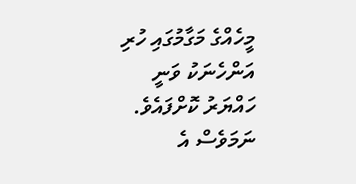މީހެއްގެ މަގާމުގައި ހުރި އަންހެނަކު ވަނީ ހައްޔަރު ކޮށްފައެވެ. ނަމަވެސް އެ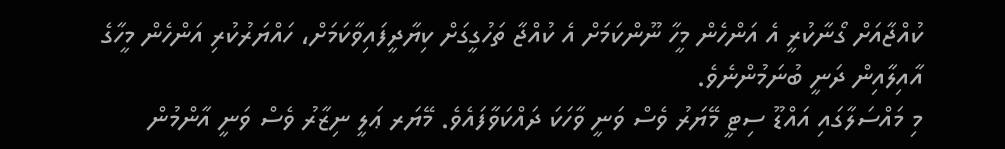ކުއްޖާއަށް ގޯނާކުރީ އެ އަންހެން މީހާ ނޫންކަމަށް އެ ކުއްޖާ ތަހުގީގަށް ކިޔާދީފައިވާކަމަށް، ހައްޔަރުކުރި އަންހެން މީހާގެ އާއިލާއިން ދަނީ ބުނަމުންނެވެ.
މި މައްސަލާގައި އައްޑޫ ސިޓީ މޭޔަރު ވެސް ވަނީ ވާހަކަ ދައްކަވާފައެވެ. މޭޔަރ ޢަލީ ނިޒާރު ވެސް ވަނީ އާންމުން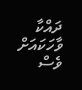ދައްކާ ވާހަކައަށް ވެސް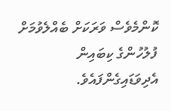ކޮންމެވެސް ވަރަކަށް ބެއްލެވުމަށް ފުލުހުންގެ ކިބައިން އެދިވަޑައިގެންފައެވެ.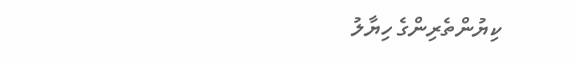ކިޔުންތެރިންގެ ހިޔާލު